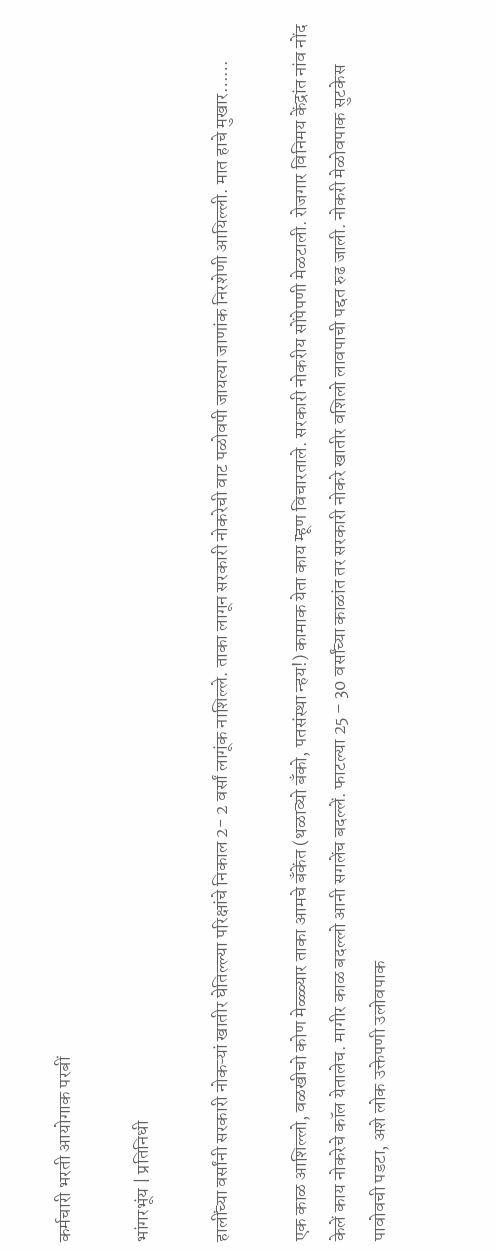कर्मचारी भरती आयोगाक परबीं

भांगरभूंय | प्रतिनिधी

हालींच्या वर्सांनी सरकारी नोकऱ्यां खातीर घेतिल्ल्या परिक्षांचे निकाल 2- 2 वर्सां लागूंक नाशिल्ले. ताका लागून सरकारी नोकरेची वाट पळोवपी जायत्या जाणांक निरशेणी आयिल्ली. मात हाचे मुखार……

एक काळ आशिल्लो, वळखीचो कोण मेळ्ळ्यार ताका आमचे बँकेंत (थळाव्यो बँको, पतसंस्था न्हय!) कामाक येता काय म्हूण विचारताले. सरकारी नोकरीय सोंपेपणी मेळटाली. रोजगार विनिमय केंद्रांत नांव नोंद केलें काय नोकरेचे कॉल येतालेच. मागीर काळ बदल्लो आनी सगलेंच बदल्लें. फाटल्या 25 – 30 वर्सांच्या काळांत तर सरकारी नोकरे खातीर वशिलो लावपाची पद्दत रुढ जाली. नोकरी मेळोवपाक सुटकेस पावोवची पडटा, अशे लोक उक्तेपणी उलोवपाक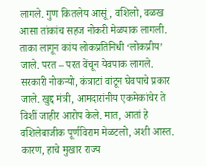लागले. गुण कितलेय आसूं, वशिलो, वळख आसा तांकांच सहज नोकरी मेळपाक लागली. ताका लागून कांय लोकप्रतिनिधी ‘लोकप्रीय’ जाले. परत – परत वेंचून येवपाक लागले. सरकारी नोकऱ्यो, कंत्राटां वांटून घेवपाचे प्रकार जाले. खुद्द मंत्री, आमदारांनीय एकमेकांचेर ते विशीं जाहीर आरोप केले. मात, आतां हे वशिलेबाजीक पूर्णविराम मेळटलो, अशी आस्त. कारण, हाचे मुखार राज्य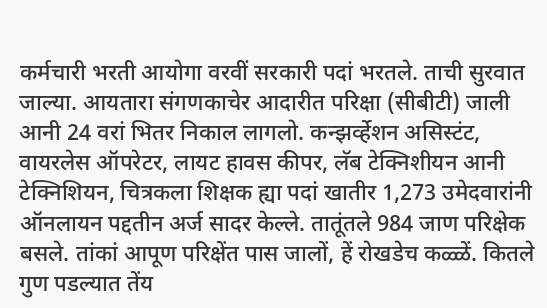कर्मचारी भरती आयोगा वरवीं सरकारी पदां भरतले. ताची सुरवात जाल्या. आयतारा संगणकाचेर आदारीत परिक्षा (सीबीटी) जाली आनी 24 वरां भितर निकाल लागलो. कन्झर्व्हेशन असिस्टंट, वायरलेस ऑपरेटर, लायट हावस कीपर, लॅब टेक्निशीयन आनी टेक्निशियन, चित्रकला शिक्षक ह्या पदां खातीर 1,273 उमेदवारांनी ऑनलायन पद्दतीन अर्ज सादर केल्ले. तातूंतले 984 जाण परिक्षेक बसले. तांकां आपूण परिक्षेंत पास जालों, हें रोखडेच कळ्ळें. कितले गुण पडल्यात तेंय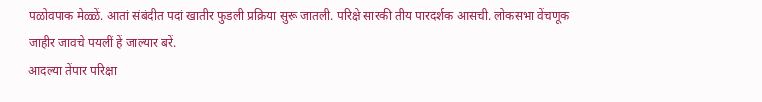पळोवपाक मेळ्ळें. आतां संबंदीत पदां खातीर फुडली प्रक्रिया सुरू जातली. परिक्षे सारकी तीय पारदर्शक आसची. लोकसभा वेंचणूक जाहीर जावचे पयलीं हें जाल्यार बरें.
आदल्या तेंपार परिक्षा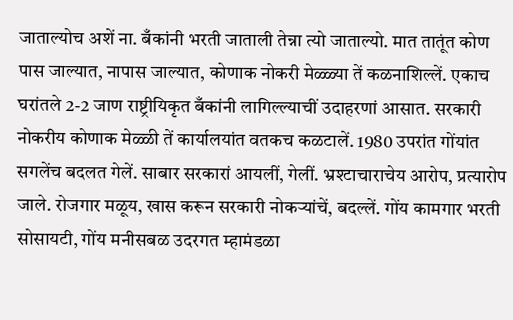जाताल्योच अशें ना. बँकांनी भरती जाताली तेन्ना त्यो जाताल्यो. मात तातूंत कोण पास जाल्यात, नापास जाल्यात, कोणाक नोकरी मेळ्ळ्या तें कळनाशिल्लें. एकाच घरांतले 2-2 जाण राष्ट्रीयिकृत बँकांनी लागिल्ल्याचीं उदाहरणां आसात. सरकारी नोकरीय कोणाक मेळ्ळी तें कार्यालयांत वतकच कळटालें. 1980 उपरांत गोंयांत सगलेंच बदलत गेलें. साबार सरकारां आयलीं, गेलीं. भ्रश्टाचाराचेय आरोप, प्रत्यारोप जाले. रोजगार मळूय, खास करून सरकारी नोकऱ्यांचें, बदल्लें. गोंय कामगार भरती सोसायटी, गोंय मनीसबळ उदरगत म्हामंडळा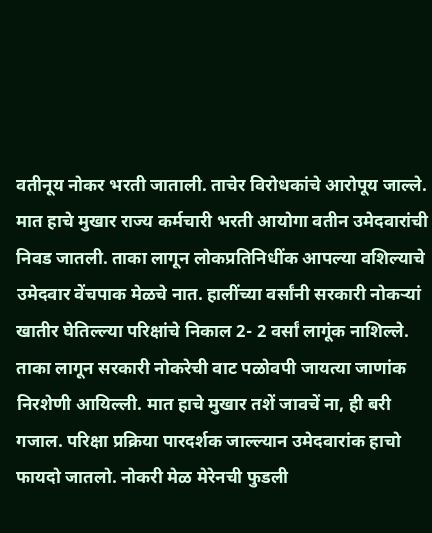वतीनूय नोकर भरती जाताली. ताचेर विरोधकांचे आरोपूय जाल्ले. मात हाचे मुखार राज्य कर्मचारी भरती आयोगा वतीन उमेदवारांची निवड जातली. ताका लागून लोकप्रतिनिधींक आपल्या वशिल्याचे उमेदवार वेंचपाक मेळचे नात. हालींच्या वर्सांनी सरकारी नोकऱ्यां खातीर घेतिल्ल्या परिक्षांचे निकाल 2- 2 वर्सां लागूंक नाशिल्ले. ताका लागून सरकारी नोकरेची वाट पळोवपी जायत्या जाणांक निरशेणी आयिल्ली. मात हाचे मुखार तशें जावचें ना, ही बरी गजाल. परिक्षा प्रक्रिया पारदर्शक जाल्ल्यान उमेदवारांक हाचो फायदो जातलो. नोकरी मेळ मेरेनची फुडली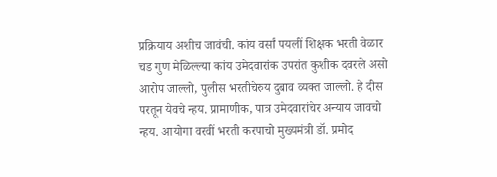प्रक्रियाय अशीच जावंची. कांय वर्सां पयलीं शिक्षक भरती वेळार चड गुण मेळिल्ल्या कांय उमेदवारांक उपरांत कुशीक दवरले असो आरोप जाल्लो, पुलीस भरतीचेरुय दुबाव व्यक्त जाल्लो. हे दीस परतून येवचे न्हय. प्रामाणीक, पात्र उमेदवारांचेर अन्याय जावचो न्हय. आयोगा वरवीं भरती करपाचो मुख्यमंत्री डॉ. प्रमोद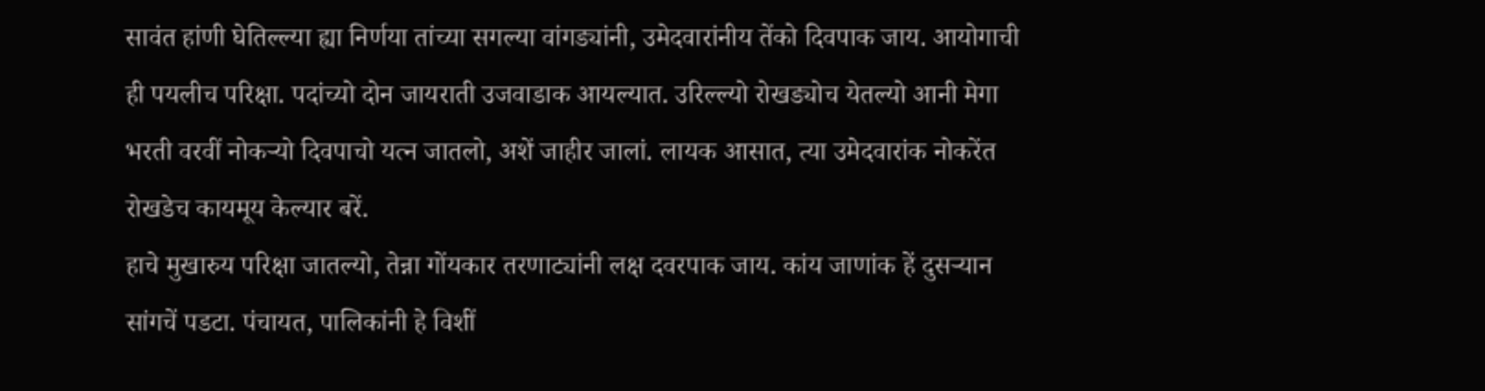सावंत हांणी घेतिल्ल्या ह्या निर्णया तांच्या सगल्या वांगड्यांनी, उमेदवारांनीय तेंको दिवपाक जाय. आयोगाची ही पयलीच परिक्षा. पदांच्यो दोन जायराती उजवाडाक आयल्यात. उरिल्ल्यो रोखड्योच येतल्यो आनी मेगा भरती वरवीं नोकऱ्यो दिवपाचो यत्न जातलो, अशें जाहीर जालां. लायक आसात, त्या उमेदवारांक नोकरेंत रोखडेच कायमूय केल्यार बरें.
हाचे मुखारुय परिक्षा जातल्यो, तेन्ना गोंयकार तरणाट्यांनी लक्ष दवरपाक जाय. कांय जाणांक हें दुसऱ्यान सांगचें पडटा. पंचायत, पालिकांनी हे विशीं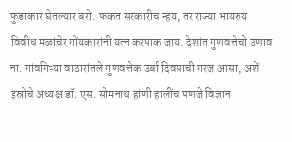फुडाकार घेतल्यार बरो. फकत सरकारीच न्हय, तर राज्या भायरुय विवीध मळांचेर गोंयकारांनी यत्न करपाक जाय. देशांत गुणवत्तेचो उणाव ना. गांवगिऱ्या वाठारांतले गुणवत्तेक उर्बा दिवपाची गरज आसा, अशें इस्रोचे अध्यक्ष डॉ. एस. सोमनाथ हांणी हालींच पणजे विज्ञान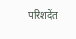परिशदेंत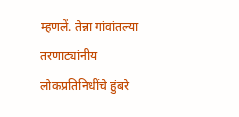म्हणलें. तेन्ना गांवांतल्या तरणाट्यांनीय लोकप्रतिनिधींचे हुंबरे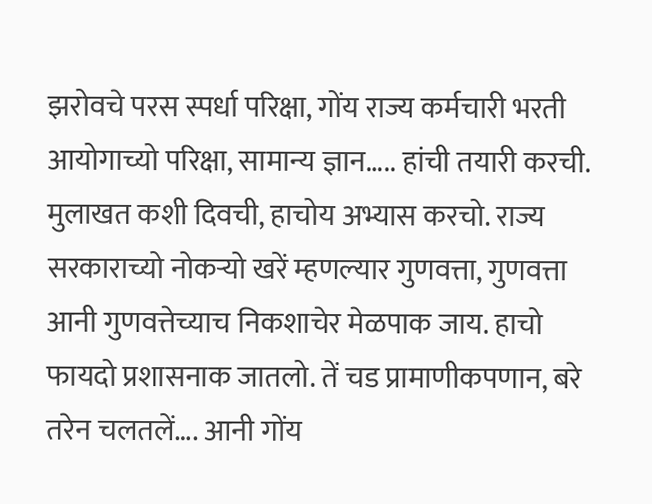झरोवचे परस स्पर्धा परिक्षा, गोंय राज्य कर्मचारी भरती आयोगाच्यो परिक्षा, सामान्य ज्ञान….. हांची तयारी करची. मुलाखत कशी दिवची, हाचोय अभ्यास करचो. राज्य सरकाराच्यो नोकऱ्यो खरें म्हणल्यार गुणवत्ता, गुणवत्ता आनी गुणवत्तेच्याच निकशाचेर मेळपाक जाय. हाचो फायदो प्रशासनाक जातलो. तें चड प्रामाणीकपणान, बरे तरेन चलतलें…. आनी गोंय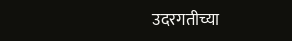उदरगतीच्या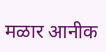मळार आनीक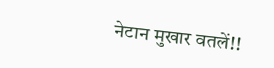नेटान मुखार वतलें!!